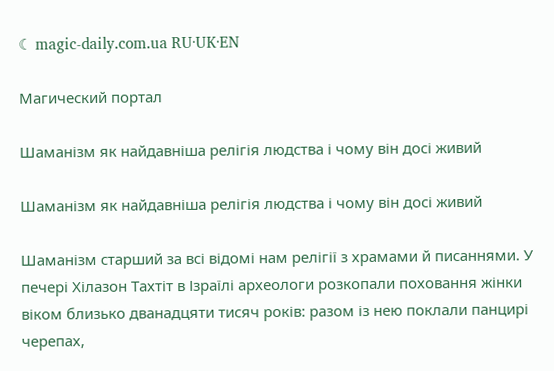☾ magic-daily.com.ua RU·UK·EN

Магический портал

Шаманізм як найдавніша релігія людства і чому він досі живий

Шаманізм як найдавніша релігія людства і чому він досі живий

Шаманізм старший за всі відомі нам релігії з храмами й писаннями. У печері Хілазон Тахтіт в Ізраїлі археологи розкопали поховання жінки віком близько дванадцяти тисяч років: разом із нею поклали панцирі черепах,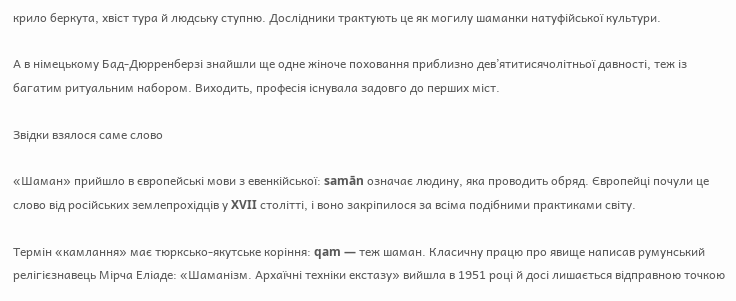крило беркута, хвіст тура й людську ступню. Дослідники трактують це як могилу шаманки натуфійської культури.

А в німецькому Бад-Дюрренберзі знайшли ще одне жіноче поховання приблизно дев’ятитисячолітньої давності, теж із багатим ритуальним набором. Виходить, професія існувала задовго до перших міст.

Звідки взялося саме слово

«Шаман» прийшло в європейські мови з евенкійської: samān означає людину, яка проводить обряд. Європейці почули це слово від російських землепрохідців у XVII столітті, і воно закріпилося за всіма подібними практиками світу.

Термін «камлання» має тюрксько-якутське коріння: qam — теж шаман. Класичну працю про явище написав румунський релігієзнавець Мірча Еліаде: «Шаманізм. Архаїчні техніки екстазу» вийшла в 1951 році й досі лишається відправною точкою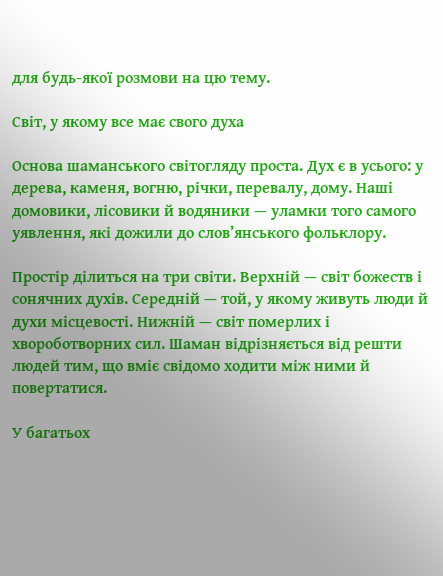для будь-якої розмови на цю тему.

Світ, у якому все має свого духа

Основа шаманського світогляду проста. Дух є в усього: у дерева, каменя, вогню, річки, перевалу, дому. Наші домовики, лісовики й водяники — уламки того самого уявлення, які дожили до слов’янського фольклору.

Простір ділиться на три світи. Верхній — світ божеств і сонячних духів. Середній — той, у якому живуть люди й духи місцевості. Нижній — світ померлих і хвороботворних сил. Шаман відрізняється від решти людей тим, що вміє свідомо ходити між ними й повертатися.

У багатьох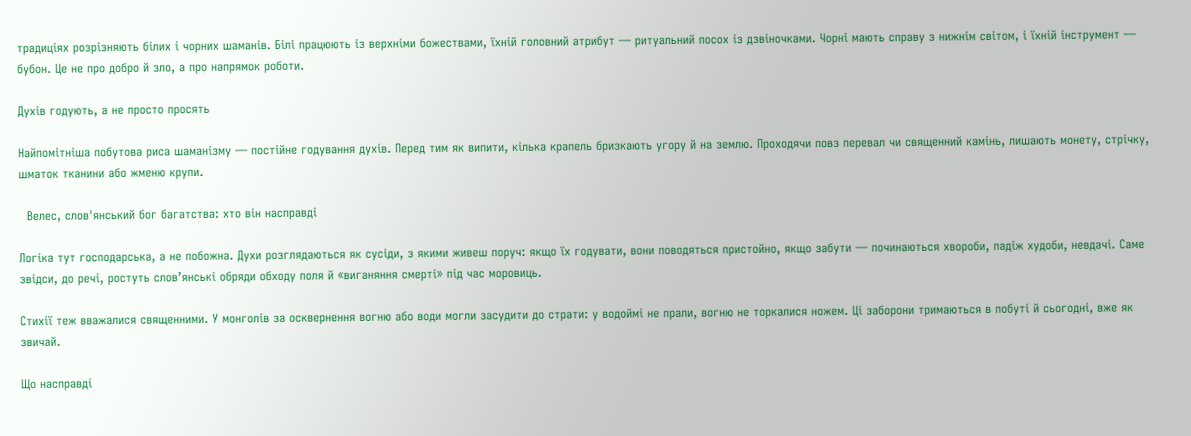традиціях розрізняють білих і чорних шаманів. Білі працюють із верхніми божествами, їхній головний атрибут — ритуальний посох із дзвіночками. Чорні мають справу з нижнім світом, і їхній інструмент — бубон. Це не про добро й зло, а про напрямок роботи.

Духів годують, а не просто просять

Найпомітніша побутова риса шаманізму — постійне годування духів. Перед тим як випити, кілька крапель бризкають угору й на землю. Проходячи повз перевал чи священний камінь, лишають монету, стрічку, шматок тканини або жменю крупи.

  Велес, слов'янський бог багатства: хто він насправді

Логіка тут господарська, а не побожна. Духи розглядаються як сусіди, з якими живеш поруч: якщо їх годувати, вони поводяться пристойно, якщо забути — починаються хвороби, падіж худоби, невдачі. Саме звідси, до речі, ростуть слов’янські обряди обходу поля й «виганяння смерті» під час моровиць.

Стихії теж вважалися священними. У монголів за осквернення вогню або води могли засудити до страти: у водоймі не прали, вогню не торкалися ножем. Ці заборони тримаються в побуті й сьогодні, вже як звичай.

Що насправді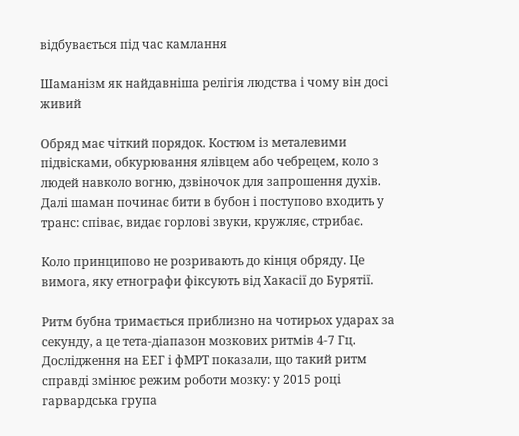відбувається під час камлання

Шаманізм як найдавніша релігія людства і чому він досі живий

Обряд має чіткий порядок. Костюм із металевими підвісками, обкурювання ялівцем або чебрецем, коло з людей навколо вогню, дзвіночок для запрошення духів. Далі шаман починає бити в бубон і поступово входить у транс: співає, видає горлові звуки, кружляє, стрибає.

Коло принципово не розривають до кінця обряду. Це вимога, яку етнографи фіксують від Хакасії до Бурятії.

Ритм бубна тримається приблизно на чотирьох ударах за секунду, а це тета-діапазон мозкових ритмів 4-7 Гц. Дослідження на ЕЕГ і фМРТ показали, що такий ритм справді змінює режим роботи мозку: у 2015 році гарвардська група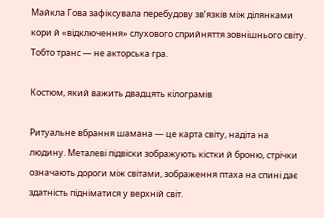Майкла Гова зафіксувала перебудову зв’язків між ділянками кори й «відключення» слухового сприйняття зовнішнього світу. Тобто транс — не акторська гра.

Костюм, який важить двадцять кілограмів

Ритуальне вбрання шамана — це карта світу, надіта на людину. Металеві підвіски зображують кістки й броню, стрічки означають дороги між світами, зображення птаха на спині дає здатність підніматися у верхній світ.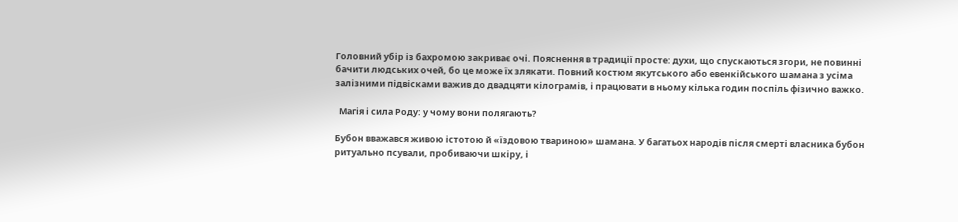Головний убір із бахромою закриває очі. Пояснення в традиції просте: духи, що спускаються згори, не повинні бачити людських очей, бо це може їх злякати. Повний костюм якутського або евенкійського шамана з усіма залізними підвісками важив до двадцяти кілограмів, і працювати в ньому кілька годин поспіль фізично важко.

  Магія і сила Роду: у чому вони полягають?

Бубон вважався живою істотою й «їздовою твариною» шамана. У багатьох народів після смерті власника бубон ритуально псували, пробиваючи шкіру, і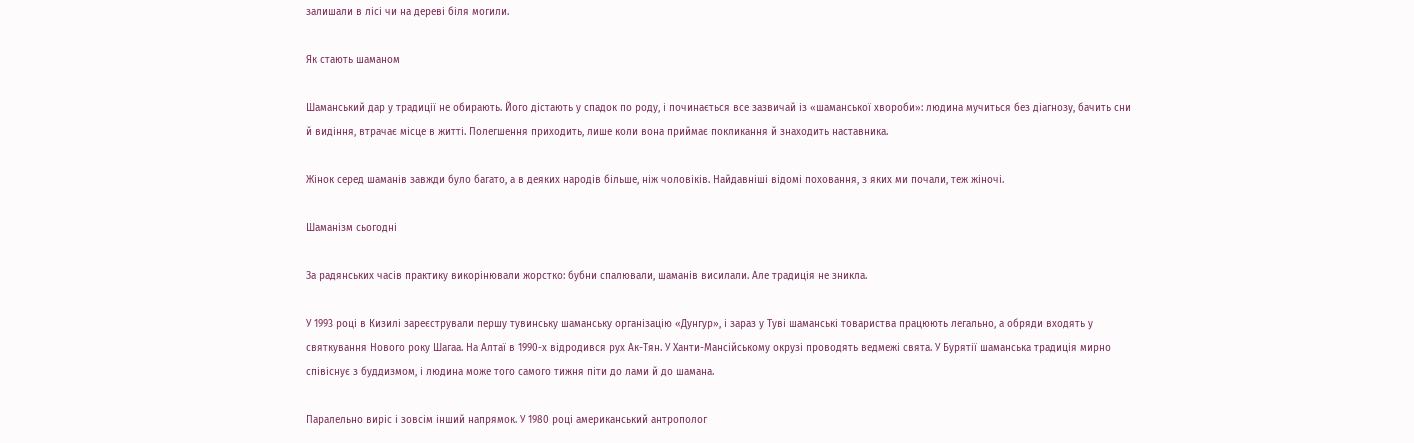залишали в лісі чи на дереві біля могили.

Як стають шаманом

Шаманський дар у традиції не обирають. Його дістають у спадок по роду, і починається все зазвичай із «шаманської хвороби»: людина мучиться без діагнозу, бачить сни й видіння, втрачає місце в житті. Полегшення приходить, лише коли вона приймає покликання й знаходить наставника.

Жінок серед шаманів завжди було багато, а в деяких народів більше, ніж чоловіків. Найдавніші відомі поховання, з яких ми почали, теж жіночі.

Шаманізм сьогодні

За радянських часів практику викорінювали жорстко: бубни спалювали, шаманів висилали. Але традиція не зникла.

У 1993 році в Кизилі зареєстрували першу тувинську шаманську організацію «Дунгур», і зараз у Туві шаманські товариства працюють легально, а обряди входять у святкування Нового року Шагаа. На Алтаї в 1990-х відродився рух Ак-Тян. У Ханти-Мансійському окрузі проводять ведмежі свята. У Бурятії шаманська традиція мирно співіснує з буддизмом, і людина може того самого тижня піти до лами й до шамана.

Паралельно виріс і зовсім інший напрямок. У 1980 році американський антрополог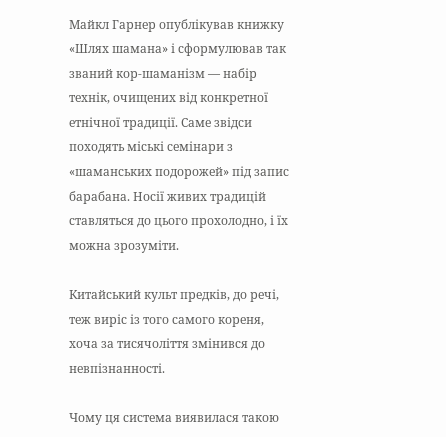Майкл Гарнер опублікував книжку «Шлях шамана» і сформулював так званий кор-шаманізм — набір технік, очищених від конкретної етнічної традиції. Саме звідси походять міські семінари з «шаманських подорожей» під запис барабана. Носії живих традицій ставляться до цього прохолодно, і їх можна зрозуміти.

Китайський культ предків, до речі, теж виріс із того самого кореня, хоча за тисячоліття змінився до невпізнанності.

Чому ця система виявилася такою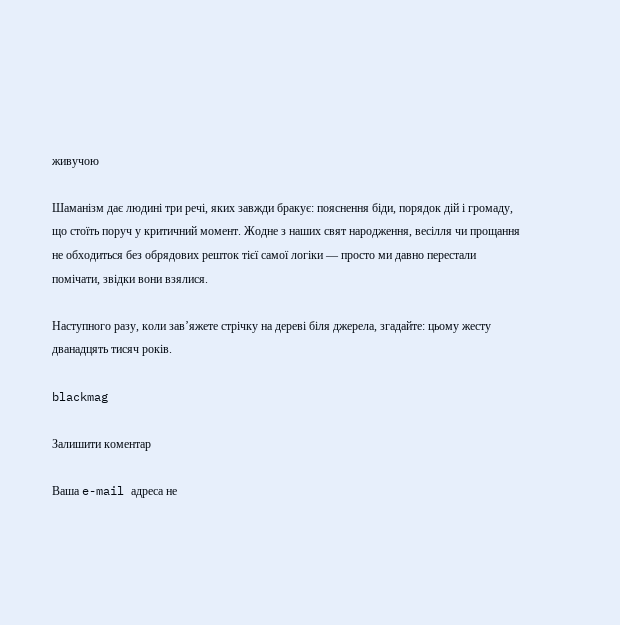живучою

Шаманізм дає людині три речі, яких завжди бракує: пояснення біди, порядок дій і громаду, що стоїть поруч у критичний момент. Жодне з наших свят народження, весілля чи прощання не обходиться без обрядових решток тієї самої логіки — просто ми давно перестали помічати, звідки вони взялися.

Наступного разу, коли зав’яжете стрічку на дереві біля джерела, згадайте: цьому жесту дванадцять тисяч років.

blackmag

Залишити коментар

Ваша e-mail адреса не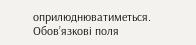оприлюднюватиметься. Обов’язкові поля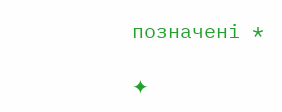позначені *

✦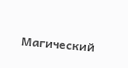Магический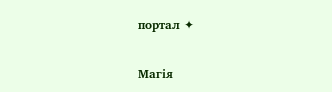портал ✦

Магія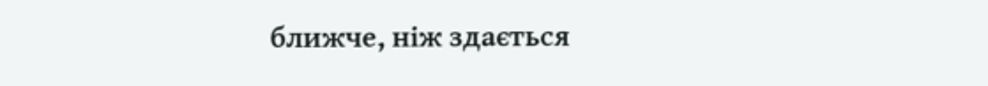ближче, ніж здається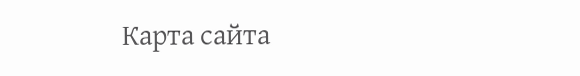Карта сайта